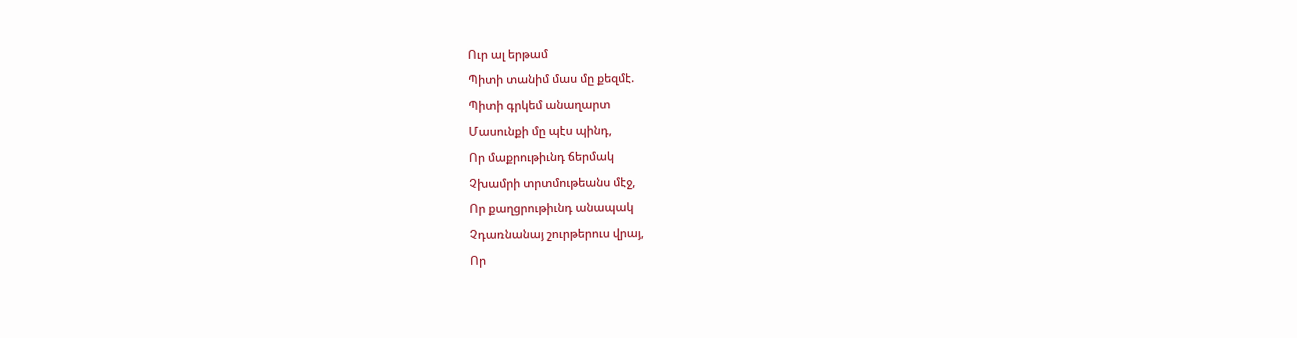Ուր ալ երթամ
Պիտի տանիմ մաս մը քեզմէ.
Պիտի գրկեմ անաղարտ
Մասունքի մը պէս պինդ,
Որ մաքրութիւնդ ճերմակ
Չխամրի տրտմութեանս մէջ,
Որ քաղցրութիւնդ անապակ
Չդառնանայ շուրթերուս վրայ,
Որ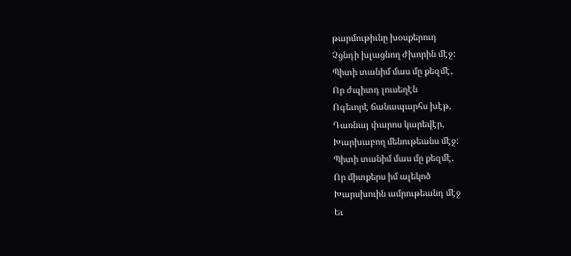թարմութիւնը խօսքերուդ
Չցնդի խլացնող ժխորին մէջ:
Պիտի տանիմ մաս մը քեզմէ,
Որ ժպիտդ լուսեղէն
Ոգեւորէ ճանապարհս խէթ,
Դառնայ փարոս կարեվէր,
Խարխաբող մենութեանս մէջ:
Պիտի տանիմ մաս մը քեզմէ,
Որ միտքերս իմ ալեկոծ
Խարսխուին ամրութեանդ մէջ
Եւ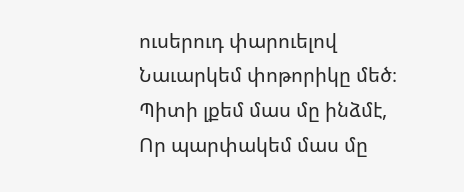ուսերուդ փարուելով
Նաւարկեմ փոթորիկը մեծ։
Պիտի լքեմ մաս մը ինձմէ,
Որ պարփակեմ մաս մը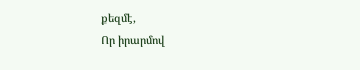քեզմէ,
Որ իրարմով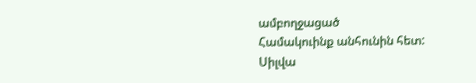ամբողջացած
Համակուինք անհունին հետ:
Սիլվա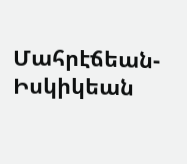Մահրէճեան-Իսկիկեան